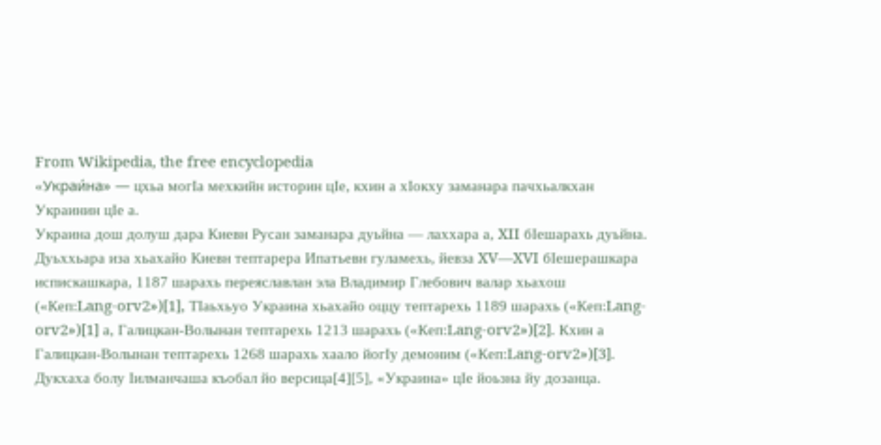From Wikipedia, the free encyclopedia
«Украи́на» — цхьа могӀа мехкийн историн цӀе, кхин а хӀокху заманара пачхьалкхан Украинин цӀе а.
Украина дош долуш дара Киевн Русан заманара дуьйна — лаххара а, XII бӀешарахь дуьйна. Дуьххьара иза хьахайо Киевн тептарера Ипатьевн гуламехь, йевза XV—XVI бӀешерашкара испискашкара, 1187 шарахь переяславлан эла Владимир Глебович валар хьахош («Кеп:Lang-orv2»)[1], ТӀаьхьуо Украина хьахайо оццу тептарехь 1189 шарахь («Кеп:Lang-orv2»)[1] а, Галицкан-Волынан тептарехь 1213 шарахь («Кеп:Lang-orv2»)[2]. Кхин а Галицкан-Волынан тептарехь 1268 шарахь хаало йогӀу демоним («Кеп:Lang-orv2»)[3].
Дукхаха болу Ӏилманчаша къобал йо версица[4][5], «Украина» цӀе йоьзна йу дозанца.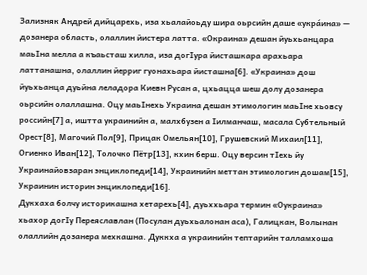Зализняк Андрей дийцарехь, иза хьалайоьду шира оьрсийн даше «укра́ина» — дозанера область, олаллин йистера латта. «Окраина» дешан йуьхьанцара маьӀна мелла а къаьсташ хилла, иза догӀура йисташкара арахьара латтанашна, олаллин йерриг гуонахьара йисташна[6]. «Украина» дош йуьхьанца дуьйна леладора Киевн Русан а, цхьацца шеш долу дозанера оьрсийн олаллашна. Оцу маьӀнехь Украина дешан этимологин маьӀне хьовсу российн[7] а, иштта украинийн а, малхбузен а Ӏилманчаш, масала Субтельный Орест[8], Магочий Пол[9], Прицак Омельян[10], Грушевский Михаил[11], Огиенко Иван[12], Толочко Пётр[13], кхин берш. Оцу версин тӀехь йу Украинайовзаран энциклопеди[14], Украинийн меттан этимологин дошам[15], Украинин историн энциклопеди[16].
Дукхаха болчу историкашна хетарехь[4], дуьххьара термин «Оукраина» хьахор догӀу Переяславлан (Посулан дуьхьалонан аса), Галицкан, Волынан олаллийн дозанера мехкашна. Дуккха а украинийн тептарийн талламхоша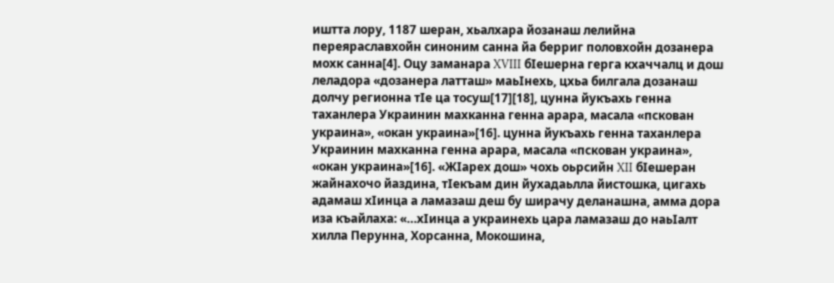иштта лору, 1187 шеран, хьалхара йозанаш лелийна переяраславхойн синоним санна йа берриг половхойн дозанера мохк санна[4]. Оцу заманара XVIII бӀешерна герга кхаччалц и дош леладора «дозанера латташ» маьӀнехь, цхьа билгала дозанаш долчу регионна тӀе ца тосуш[17][18], цунна йукъахь генна таханлера Украинин махканна генна арара, масала «пскован украина», «окан украина»[16]. цунна йукъахь генна таханлера Украинин махканна генна арара, масала «пскован украина», «окан украина»[16]. «ЖӀарех дош» чохь оьрсийн XII бӀешеран жайнахочо йаздина, тӀекъам дин йухадаьлла йистошка, цигахь адамаш хӀинца а ламазаш деш бу ширачу деланашна, амма дора иза къайлаха: «…хӀинца а украинехь цара ламазаш до наьӀалт хилла Перунна, Хорсанна, Мокошина,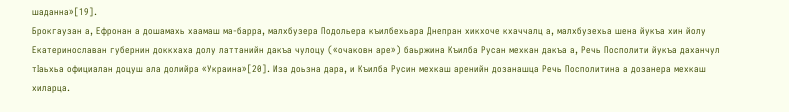шаданна»[19].
Брокгаузан а, Ефронан а дошамахь хаамаш ма-барра, малхбузера Подольера къилбехьара Днепран хикхоче кхаччалц а, малхбузехьа шена йукъа хин йолу Екатеринославан губернин доккхаха долу латтанийн дакъа чулоцу («очаковн аре») баьржина Къилба Русан мехкан дакъа а, Речь Посполити йукъа даханчул тӀаьхьа официалан доцуш ала долийра «Украина»[20]. Иза доьзна дара, и Къилба Русин мехкаш аренийн дозанашца Речь Посполитина а дозанера мехкаш хиларца.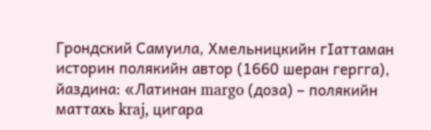Грондский Самуила, Хмельницкийн гӀаттаман историн полякийн автор (1660 шеран гергга), йаздина: «Латинан margo (доза) – полякийн маттахь kraj, цигара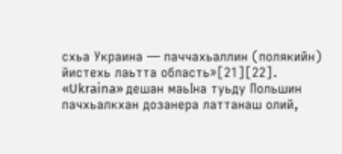схьа Украина — паччахьаллин (полякийн) йистехь лаьтта область»[21][22]. «Ukraina» дешан маьӀна туьду Польшин пачхьалкхан дозанера латтанаш олий,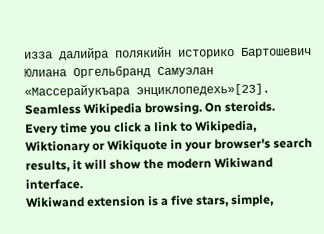изза далийра полякийн историко Бартошевич Юлиана Оргельбранд Самуэлан «Массерайукъара энциклопедехь»[23].
Seamless Wikipedia browsing. On steroids.
Every time you click a link to Wikipedia, Wiktionary or Wikiquote in your browser's search results, it will show the modern Wikiwand interface.
Wikiwand extension is a five stars, simple,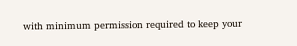with minimum permission required to keep your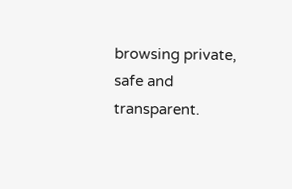browsing private, safe and transparent.